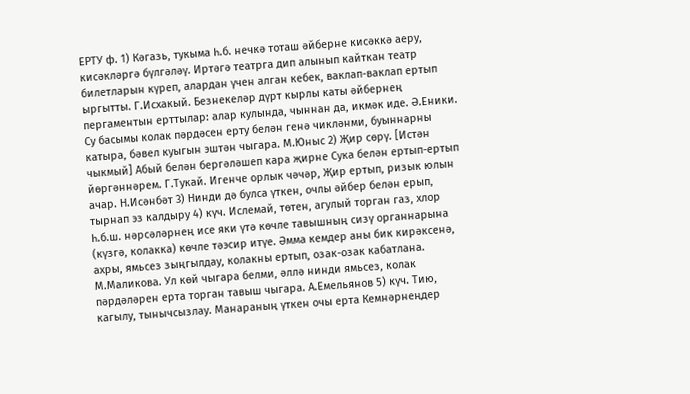ЕРТУ ф. 1) Кәгазь, тукыма һ.б. нечкә тоташ әйберне кисәккә аеру, кисәкләргә бүлгәләү. Иртәгә театрга дип алынып кайткан театр билетларын күреп, алардан үчен алган кебек, ваклап-ваклап ертып ыргытты. Г.Исхакый. Безнекеләр дүрт кырлы каты әйбернең пергаментын ерттылар: алар кулында, чыннан да, икмәк иде. Ә.Еники. Су басымы колак пәрдәсен ерту белән генә чикләнми, буыннарны катыра, бәвел куыгын эштән чыгара. М.Юныс 2) Җир сөрү. [Истән чыкмый] Абый белән бергәләшеп кара җирне Сука белән ертып-ертып йөргәннәрем. Г.Тукай. Игенче орлык чәчәр, Җир ертып, ризык юлын ачар. Н.Исәнбәт 3) Нинди дә булса үткен, очлы әйбер белән ерып, тырнап эз калдыру 4) күч. Ислемай, төтен, агулый торган газ, хлор һ.б.ш. нәрсәләрнең исе яки үтә көчле тавышның сизү органнарына (күзгә, колакка) көчле тәэсир итүе. Әмма кемдер аны бик кирәксенә, ахры, ямьсез зыңгылдау, колакны ертып, озак-озак кабатлана. М.Маликова. Ул көй чыгара белми, әллә нинди ямьсез, колак пәрдәләрен ерта торган тавыш чыгара. А.Емельянов 5) күч. Тию, кагылу, тынычсызлау. Манараның үткен очы ерта Кемнәрнеңдер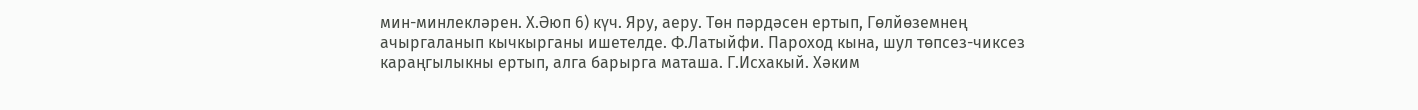мин-минлекләрен. Х.Әюп 6) күч. Яру, аеру. Төн пәрдәсен ертып, Гөлйөземнең ачыргаланып кычкырганы ишетелде. Ф.Латыйфи. Пароход кына, шул төпсез-чиксез караңгылыкны ертып, алга барырга маташа. Г.Исхакый. Хәким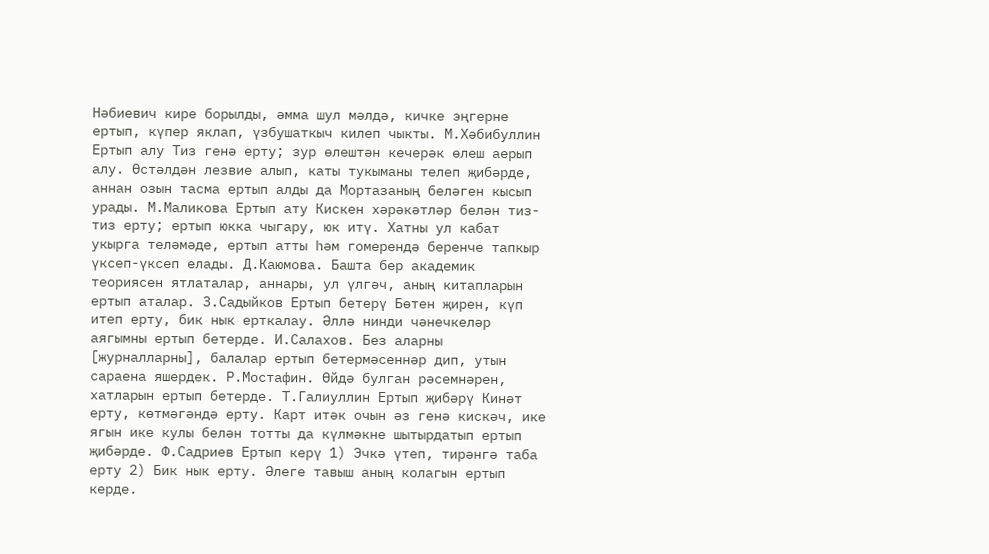Нәбиевич кире борылды, әмма шул мәлдә, кичке эңгерне ертып, күпер яклап, үзбушаткыч килеп чыкты. М.Хәбибуллин Ертып алу Тиз генә ерту; зур өлештән кечерәк өлеш аерып алу. Өстәлдән лезвие алып, каты тукыманы телеп җибәрде, аннан озын тасма ертып алды да Мортазаның беләген кысып урады. М.Маликова Ертып ату Кискен хәрәкәтләр белән тиз-тиз ерту; ертып юкка чыгару, юк итү. Хатны ул кабат укырга теләмәде, ертып атты һәм гомерендә беренче тапкыр үксеп-үксеп елады. Д.Каюмова. Башта бер академик теориясен ятлаталар, аннары, ул үлгәч, аның китапларын ертып аталар. З.Садыйков Ертып бетерү Бөтен җирен, күп итеп ерту, бик нык ерткалау. Әллә нинди чәнечкеләр аягымны ертып бетерде. И.Салахов. Без аларны [журналларны], балалар ертып бетермәсеннәр дип, утын сараена яшердек. Р.Мостафин. Өйдә булган рәсемнәрен, хатларын ертып бетерде. Т.Галиуллин Ертып җибәрү Кинәт ерту, көтмәгәндә ерту. Карт итәк очын әз генә кискәч, ике ягын ике кулы белән тотты да күлмәкне шытырдатып ертып җибәрде. Ф.Садриев Ертып керү 1) Эчкә үтеп, тирәнгә таба ерту 2) Бик нык ерту. Әлеге тавыш аның колагын ертып керде.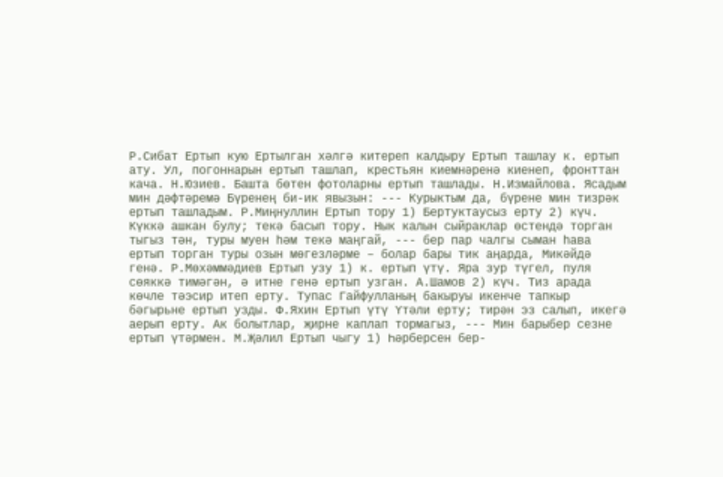Р.Сибат Ертып кую Ертылган хәлгә китереп калдыру Ертып ташлау к. ертып ату. Ул, погоннарын ертып ташлап, крестьян киемнәренә киенеп, фронттан кача. Н.Юзиев. Башта бөтен фотоларны ертып ташлады. Н.Измайлова. Ясадым мин дәфтәремә Бүренең би-ик явызын: --- Курыктым да, бүрене мин тизрәк ертып ташладым. Р.Миңнуллин Ертып тору 1) Бертуктаусыз ерту 2) күч. Күккә ашкан булу; текә басып тору. Нык калын сыйраклар өстендә торган тыгыз тән, туры муен һәм текә маңгай, --- бер пар чалгы сыман һава ертып торган туры озын мөгезләрме – болар бары тик аңарда, Микәйдә генә. Р.Мөхәммәдиев Ертып узу 1) к. ертып үтү. Яра зур түгел, пуля сөяккә тимәгән, ә итне генә ертып узган. А.Шамов 2) күч. Тиз арада көчле тәэсир итеп ерту. Тупас Гайфулланың бакыруы икенче тапкыр бәгырьне ертып узды. Ф.Яхин Ертып үтү Үтәли ерту; тирән эз салып, икегә аерып ерту. Ак болытлар, җирне каплап тормагыз, --- Мин барыбер сезне ертып үтәрмен. М.Җәлил Ертып чыгу 1) Һәрберсен бер-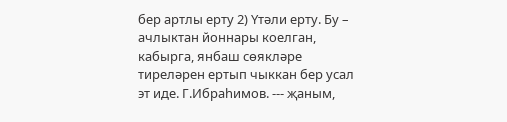бер артлы ерту 2) Үтәли ерту. Бу – ачлыктан йоннары коелган, кабырга, янбаш сөякләре тиреләрен ертып чыккан бер усал эт иде. Г.Ибраһимов. --- җаным,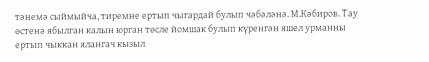тәнемә сыймыйча, тиремне ертып чыгардай булып чәбәләнә. М.Кәбиров. Тау өстенә ябылган калын юрган төсле йомшак булып күренгән яшел урманны ертып чыккан ялангач кызыл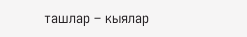ташлар – кыялар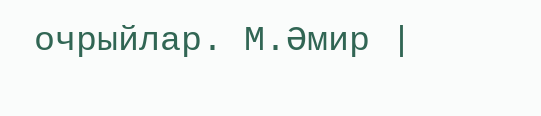очрыйлар. М.Әмир |